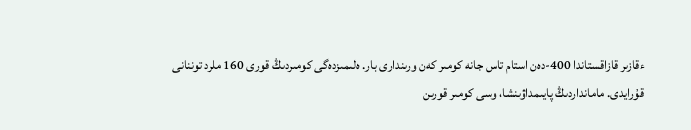ءقازىر قازاقستاندا 400-دەن استام تاس جانە كومىر كەن ورىندارى بار. ەلىمىزدەگى كومىردىڭ قورى 160 ملرد توننانى قۇرايدى. مامانداردىڭ پايىمداۋىنشا، وسى كومىر قورىن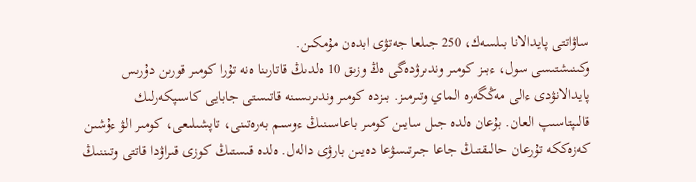ساۋاتتى پايدالانا بىلسەك، 250 جىلعا جەتۋى ابدەن مۇمكىن.
وكىنىشتىسى سول، ءبىز كومىر وندىرۋدەگى ەڭ وزىق 10 ەلدىڭ قاتارىنا ەنە تۇرا كومىر قورىن دۇرىس پايدالانۋدى ءالى مەڭگەرە الماي وتىرمىز. بىزدە كومىر وندىرىسىنە قاتىستى جابايى كاسىپكەرلىك قالىپتاسىپ العان. بۇعان ەلدە جىل سايىن كومىر باعاسىنىڭ ءوسىم بەرەتىنى، تاپشىلىعى، كومىر الۋ ءۇشىن كەزەككە تۇرعان حالىقتىڭ جاعا جىرتىسۋعا دەيىن بارۋى دالەل. ەلدە قىستىڭ كوزى قىراۋدا قاتتى وتىننىڭ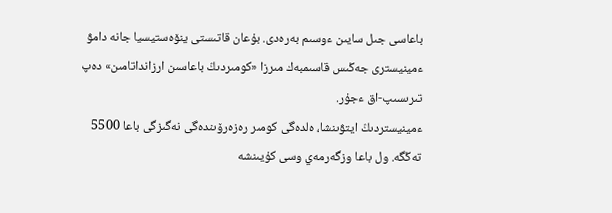باعاسى جىل سايىن ءوسىم بەرەدى. بۇعان قاتىستى ينۆەستيسيا جانە دامۋ ءمينيسترى جەڭىس قاسىمبەك مىرزا «كومىردىڭ باعاسىن ارزانداتامىن» دەپ تىرىسىپ-اق ءجۇر.
ءمينيستردىڭ ايتۋىنشا، ەلدەگى كومىر رەزەرۆىندەگى نەگىزگى باعا 5500 تەڭگە. ول باعا وزگەرمەي وسى كۇيىنشە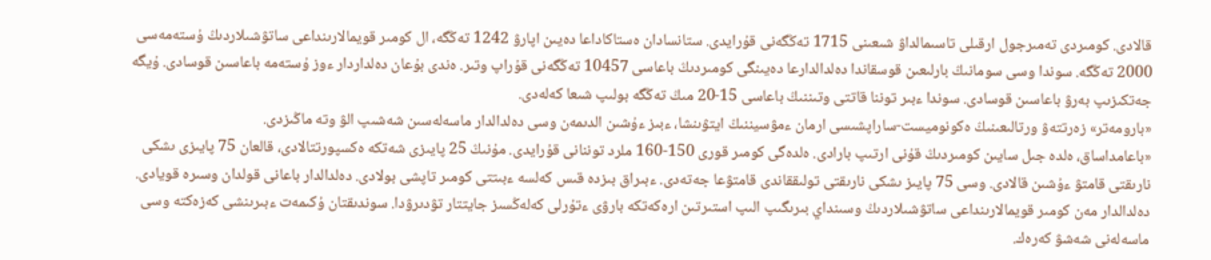قالادى. كومىردى تەمىرجول ارقىلى تاسىمالداۋ شىعىنى 1715 تەڭگەنى قۇرايدى. ستانسادان ەستاكاداعا دەيىن اپارۋ 1242 تەڭگە، ال كومىر قويمالارىنداعى ساتۋشىلاردىڭ ۇستەمەسى 2000 تەڭگە. سوندا وسى سومانىڭ بارلىعىن قوسقاندا دەلدالدارعا دەيىنگى كومىردىڭ باعاسى 10457 تەڭگەنى قۇراپ وتىر. ەندى بۇعان دەلداردار ءوز ۇستەمە باعاسىن قوسادى. ۇيگە جەتكىزىپ بەرۋ باعاسىن قوسادى. سوندا ءبىر توننا قاتتى وتىننىڭ باعاسى 15-20 مىڭ تەڭگە بولىپ شىعا كەلەدى.
«بارومەتر» زەرتتەۋ ورتالىعىنىڭ ەكونوميست-ساراپشىسى ارمان ءمۋسيننىڭ ايتۋىنشا، ءبىز ءۇشىن الدىمەن وسى دەلدالدار ماسەلەسىن شەشىپ الۋ وتە ماڭىزدى.
«باعامداساق، ەلدە جىل سايىن كومىردىڭ قۇنى ارتىپ بارادى. ەلدەگى كومىر قورى 150-160 ملرد توننانى قۇرايدى. مۇنىڭ 25 پايىزى شەتكە ەكسپورتتالادى، قالعان 75 پايىزى ىشكى نارىقتى قامتۋ ءۇشىن قالادى. وسى 75 پايىز ىشكى نارىقتى تولىققاندى قامتۋعا جەتەدى. ءبىراق بىزدە قىس كەلسە ءبىتتى كومىر تاپشى بولادى. دەلدالدار باعانى قولدان وسىرە قويادى. دەلدالدار مەن كومىر قويمالارىنداعى ساتۋشىلاردىڭ وسىنداي بىرىگىپ الىپ استىرتىن ارەكەتكە بارۋى ءتۇرلى كەلەڭسىز جايتتار تۋدىرۋدا. سوندىقتان ۇكىمەت ءبىرىنشى كەزەكتە وسى ماسەلەنى شەشۋ كەرەك.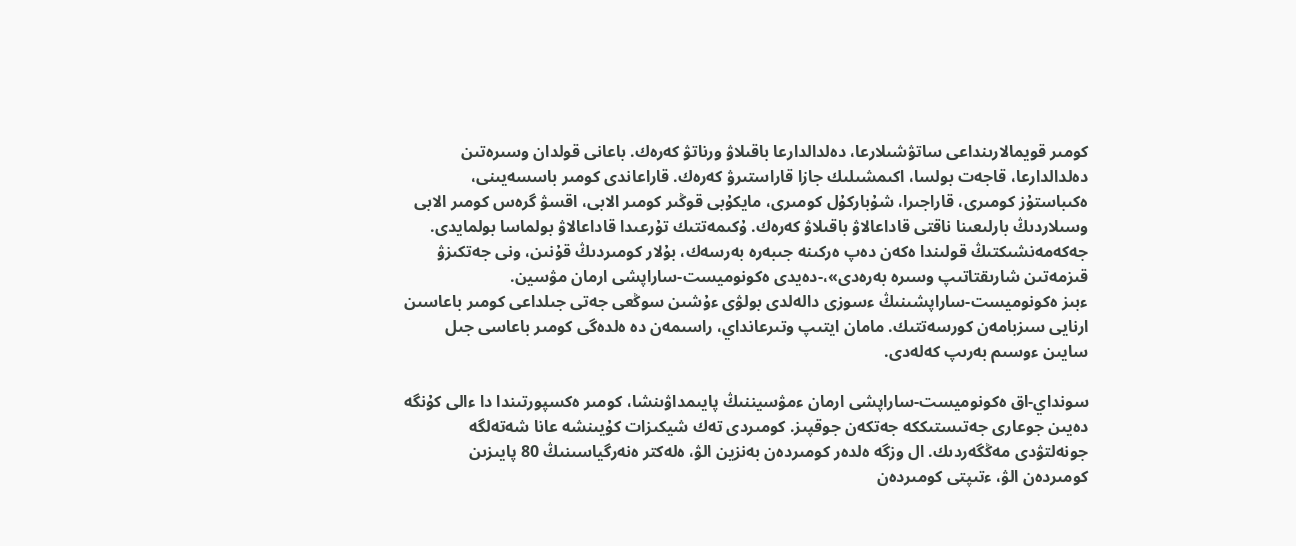كومىر قويمالارىنداعى ساتۋشىلارعا، دەلدالدارعا باقىلاۋ ورناتۋ كەرەك. باعانى قولدان وسىرەتىن دەلدالدارعا، قاجەت بولسا، اكىمشىلىك جازا قاراستىرۋ كەرەك. قاراعاندى كومىر باسسەيىنى، ەكىباستۇز كومىرى، قاراجىرا، شۇباركۇل كومىرى، مايكۇبى قوڭىر كومىر الابى، اقسۋ گرەس كومىر الابى وسىلاردىڭ بارلىعىنا ناقتى قاداعالاۋ باقىلاۋ كەرەك. ۇكىمەتتىك تۇرعىدا قاداعالاۋ بولماسا بولمايدى. جەكەمەنشىكتىڭ قولىندا ەكەن دەپ ەركىنە جىبەرە بەرسەك، بۇلار كومىردىڭ قۇنىن، ونى جەتكىزۋ قىزمەتىن شارىقتاتىپ وسىرە بەرەدى»،-دەيدى ەكونوميست-ساراپشى ارمان مۋسين.
ءبىز ەكونوميست-ساراپشىنىڭ ءسوزى دالەلدى بولۋى ءۇشىن سوڭعى جەتى جىلداعى كومىر باعاسىن ارنايى سىزبامەن كورسەتتىك. مامان ايتىپ وتىرعانداي، راسىمەن دە ەلدەگى كومىر باعاسى جىل سايىن ءوسىم بەرىپ كەلەدى.

سونداي-اق ەكونوميست-ساراپشى ارمان ءمۋسيننىڭ پايىمداۋىنشا، كومىر ەكسپورتىندا دا ءالى كۇنگە دەيىن جوعارى جەتىستىككە جەتكەن جوقپىز. كومىردى تەك شيكىزات كۇيىنشە عانا شەتەلگە جونەلتۋدى مەڭگەردىك. ال وزگە ەلدەر كومىردەن بەنزين الۋ، ەلەكتر ەنەرگياسىنىڭ 80 پايىزىن كومىردەن الۋ، ءتىپتى كومىردەن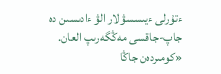ءتۇرلى ءيىسسۋلار الۋ ءادىسىن دە جاپ-جاقسى مەڭگەرىپ العان.
«كومىردەن جاڭا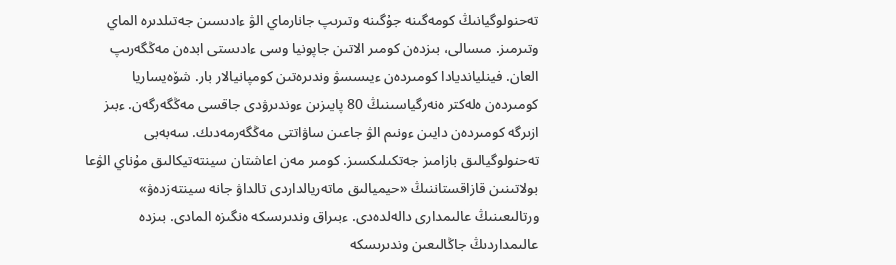تەحنولوگيانىڭ كومەگىنە جۇگىنە وتىرىپ جانارماي الۋ ءادىسىن جەتىلدىرە الماي وتىرمىز. مىسالى، بىزدەن كومىر الاتىن جاپونيا وسى ءادىستى ابدەن مەڭگەرىپ العان. فينليانديادا كومىردەن ءيىسسۋ وندىرەتىن كومپانيالار بار. شۆەيساريا كومىردەن ەلەكتر ەنەرگياسىنىڭ 80 پايىزىن ءوندىرۋدى جاقسى مەڭگەرگەن. ءبىز ازىرگە كومىردەن دايىن ءونىم الۋ جاعىن ساۋاتتى مەڭگەرمەدىك. سەبەبى تەحنولوگيالىق بازامىز جەتكىلىكسىز. كومىر مەن اعاشتان سينتەتيكالىق مۇناي الۋعا بولاتىنىن قازاقستاننىڭ «حيميالىق ماتەريالداردى تالداۋ جانە سينتەزدەۋ» ورتالىعىنىڭ عالىمدارى دالەلدەدى. ءبىراق وندىرىسكە ەنگىزە المادى. بىزدە عالىمداردىڭ جاڭالىعىن وندىرىسكە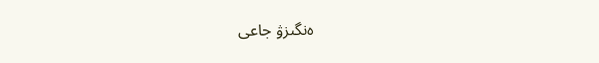ەنگىزۋ جاعى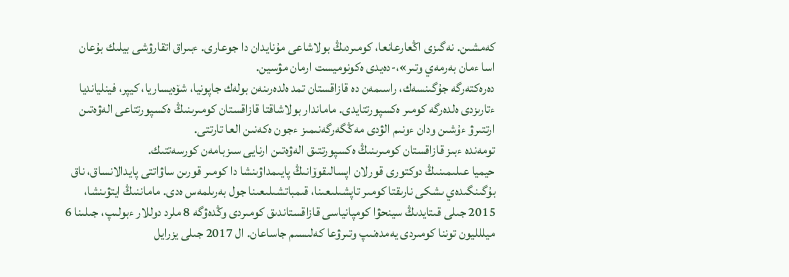كەمشىن. نەگىزى اڭعارعانعا، كومىردىڭ بولاشاعى مۇنايدان دا جوعارى. ءبىراق اتقارۋشى بيلىك بۇعان اسا ءمان بەرمەي وتىر»،-دەيدى ەكونوميست ارمان مۋسين.
دەرەكتەرگە جۇگىنسەك، راسىمەن دە قازاقستان تمد ەلدەرىنەن بولەك جاپونيا، شۆەيساريا، كيپر، فينليانديا ءتارىزدى ەلدەرگە كومىر ەكسپورتتايدى. ماماندار بولاشاقتا قازاقستان كومىرىنىڭ ەكسپورتتاعى الەۋەتىن ارتتىرۋ ءۇشىن ودان ءونىم الۋدى مەڭگەرگەنىمىز ءجون ەكەنىن العا تارتتى.
تومەندە ءبىز قازاقستان كومىرىنىڭ ەكسپورتتىق الەۋەتىن ارنايى سىزبامەن كورسەتتىك.
حيميا عىلىمىنىڭ دوكتورى قورلان اپسالىقوۆانىڭ پايىمداۋىنشا دا كومىر قورىن ساۋاتتى پايدالانساق، ناق بۇگىنگىدەي ىشكى نارىقتا كومىر تاپشىلىعىنا، قىمباتشىلىعىنا جول بەرىلمەس ەدى. ماماننىڭ ايتۋىنشا، 2015 جىلى قىتايدىڭ سينحۋا كومپانياسى قازاقستاندىق كومىردى وڭدەۋگە 8 ملرد دوللار ءبولىپ، جىلىنا 6 ميللليون توننا كومىردى يەمدەنىپ وتىرۋعا كەلىسىم جاساعان. ال 2017 جىلى يزرايل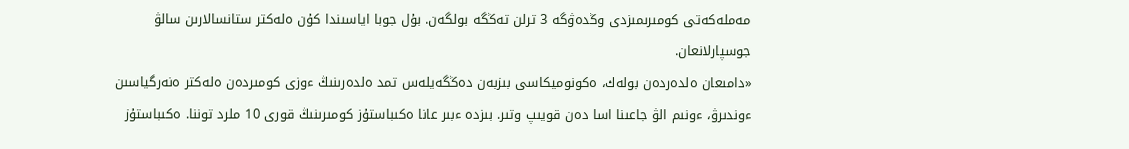مەملەكەتى كومىرىمىزدى وڭدەۋگە 3 ترلن تەڭگە بولگەن. بۇل جوبا اياسىندا كۇن ەلەكتر ستانسالارىن سالۋ جوسپارلانعان.
«دامىعان ەلدەردەن بولەك، ەكونوميكاسى بىزبەن دەڭگەيلەس تمد ەلدەرىنىڭ ءوزى كومىردەن ەلەكتر ەنەرگياسىن ءوندىرۋ، ءونىم الۋ جاعىنا اسا دەن قويىپ وتىر. بىزدە ءبىر عانا ەكىباستۇز كومىرىنىڭ قورى 10 ملرد توننا. ەكىباستۇز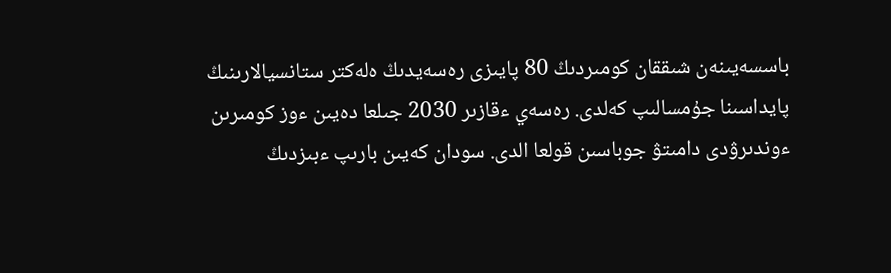باسسەيىنەن شىققان كومىردىڭ 80 پايىزى رەسەيدىڭ ەلەكتر ستانسيالارىنىڭ پايداسىنا جۇمسالىپ كەلدى. رەسەي ءقازىر 2030 جىلعا دەيىن ءوز كومىرىن ءوندىرۋدى دامىتۋ جوباسىن قولعا الدى. سودان كەيىن بارىپ ءبىزدىڭ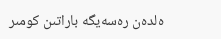ەلدەن رەسەيگە باراتىن كومىر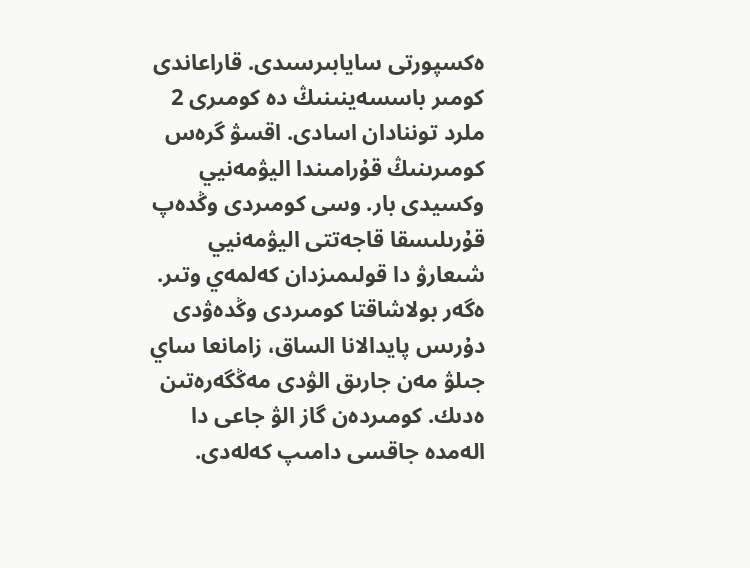ەكسپورتى سايابىرسىدى. قاراعاندى كومىر باسسەينىنىڭ دە كومىرى 2 ملرد توننادان اسادى. اقسۋ گرەس كومىرىنىڭ قۇرامىندا اليۋمەنيي وكسيدى بار. وسى كومىردى وڭدەپ قۇرىلىسقا قاجەتتى اليۋمەنيي شىعارۋ دا قولىمىزدان كەلمەي وتىر. ەگەر بولاشاقتا كومىردى وڭدەۋدى دۇرىس پايدالانا الساق، زامانعا ساي جىلۋ مەن جارىق الۋدى مەڭگەرەتىن ەدىك. كومىردەن گاز الۋ جاعى دا الەمدە جاقسى دامىپ كەلەدى.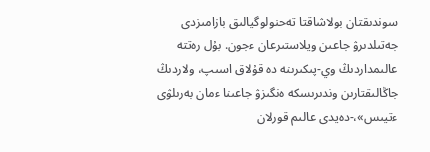سوندىقتان بولاشاقتا تەحنولوگيالىق بازامىزدى جەتىلدىرۋ جاعىن ويلاستىرعان ءجون. بۇل رەتتە عالىمداردىڭ وي-پىكىرىنە دە قۇلاق اسىپ، ولاردىڭ جاڭالىقتارىن وندىرىسكە ەنگىزۋ جاعىنا ءمان بەرىلۋى ءتيىس»،-دەيدى عالىم قورلان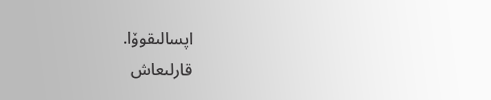اپسالىقوۆا.
قارلىعاش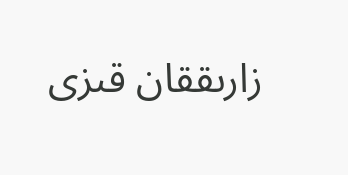زارىققان قىزى